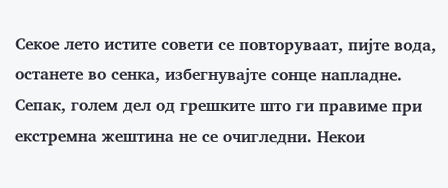Секое лето истите совети се повторуваат, пијте вода, останете во сенка, избегнувајте сонце напладне. Сепак, голем дел од грешките што ги правиме при екстремна жештина не се очигледни. Некои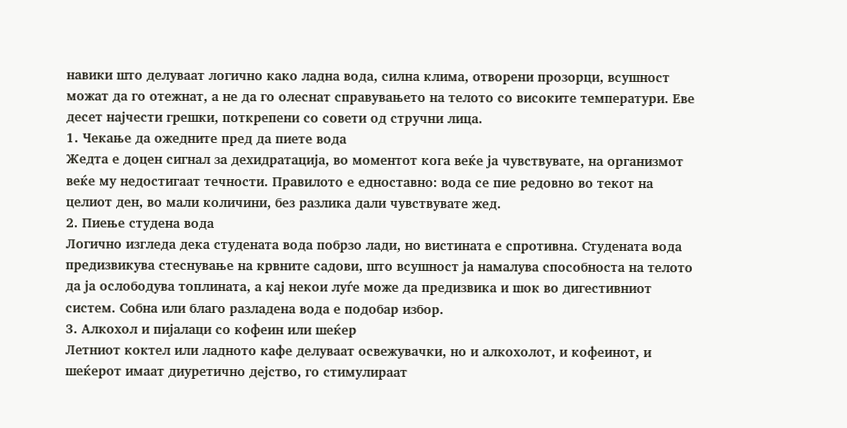навики што делуваат логично како ладна вода, силна клима, отворени прозорци, всушност можат да го отежнат, а не да го олеснат справувањето на телото со високите температури. Еве десет најчести грешки, поткрепени со совети од стручни лица.
1. Чекање да ожедните пред да пиете вода
Жедта е доцен сигнал за дехидратација, во моментот кога веќе ја чувствувате, на организмот веќе му недостигаат течности. Правилото е едноставно: вода се пие редовно во текот на целиот ден, во мали количини, без разлика дали чувствувате жед.
2. Пиење студена вода
Логично изгледа дека студената вода побрзо лади, но вистината е спротивна. Студената вода предизвикува стеснување на крвните садови, што всушност ја намалува способноста на телото да ја ослободува топлината, а кај некои луѓе може да предизвика и шок во дигестивниот систем. Собна или благо разладена вода е подобар избор.
3. Алкохол и пијалаци со кофеин или шеќер
Летниот коктел или ладното кафе делуваат освежувачки, но и алкохолот, и кофеинот, и шеќерот имаат диуретично дејство, го стимулираат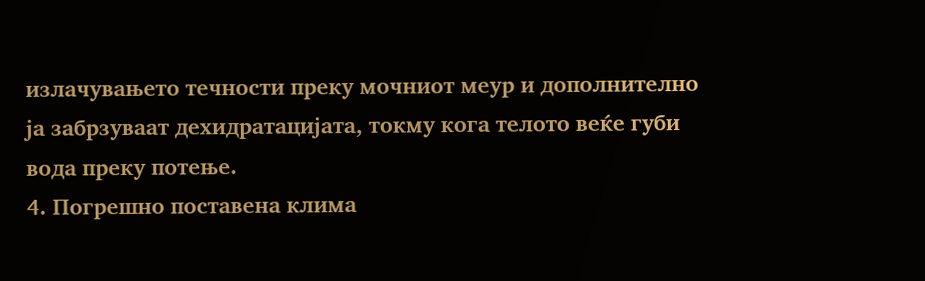излачувањето течности преку мочниот меур и дополнително ја забрзуваат дехидратацијата, токму кога телото веќе губи вода преку потење.
4. Погрешно поставена клима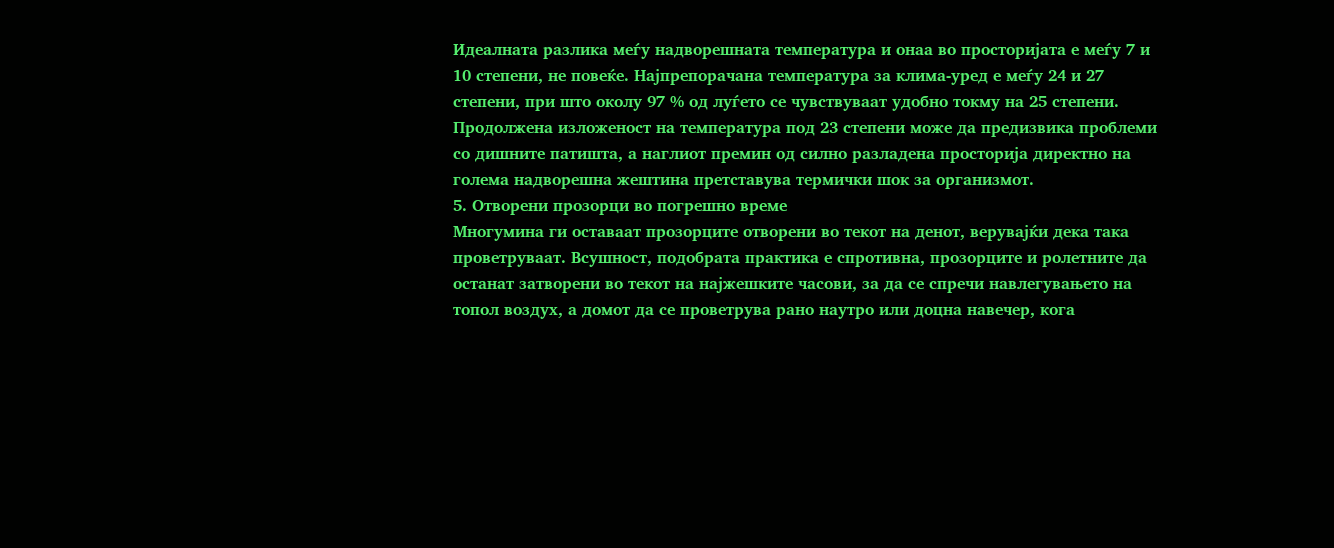Идеалната разлика меѓу надворешната температура и онаа во просторијата е меѓу 7 и 10 степени, не повеќе. Најпрепорачана температура за клима-уред е меѓу 24 и 27 степени, при што околу 97 % од луѓето се чувствуваат удобно токму на 25 степени. Продолжена изложеност на температура под 23 степени може да предизвика проблеми со дишните патишта, а наглиот премин од силно разладена просторија директно на голема надворешна жештина претставува термички шок за организмот.
5. Отворени прозорци во погрешно време
Многумина ги оставаат прозорците отворени во текот на денот, верувајќи дека така проветруваат. Всушност, подобрата практика е спротивна, прозорците и ролетните да останат затворени во текот на најжешките часови, за да се спречи навлегувањето на топол воздух, а домот да се проветрува рано наутро или доцна навечер, кога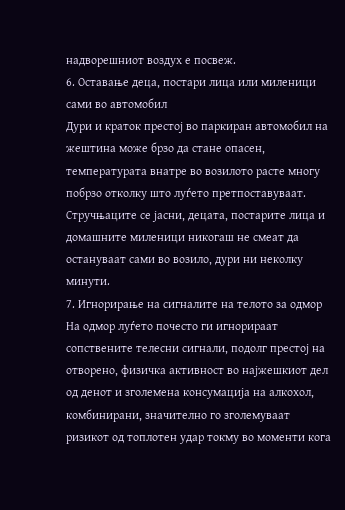надворешниот воздух е посвеж.
6. Оставање деца, постари лица или миленици сами во автомобил
Дури и краток престој во паркиран автомобил на жештина може брзо да стане опасен, температурата внатре во возилото расте многу побрзо отколку што луѓето претпоставуваат. Стручњаците се јасни, децата, постарите лица и домашните миленици никогаш не смеат да остануваат сами во возило, дури ни неколку минути.
7. Игнорирање на сигналите на телото за одмор
На одмор луѓето почесто ги игнорираат сопствените телесни сигнали, подолг престој на отворено, физичка активност во најжешкиот дел од денот и зголемена консумација на алкохол, комбинирани, значително го зголемуваат ризикот од топлотен удар токму во моменти кога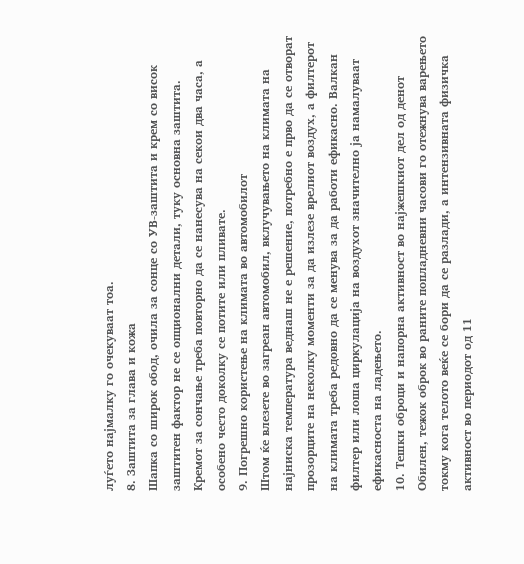луѓето најмалку го очекуваат тоа.
8. Заштита за глава и кожа
Шапка со широк обод, очила за сонце со УВ-заштита и крем со висок заштитен фактор не се опционални детали, туку основна заштита. Кремот за сончање треба повторно да се нанесува на секои два часа, а особено често доколку се потите или пливате.
9. Погрешно користење на климата во автомобилот
Штом ќе влезете во загреан автомобил, вклучувањето на климата на најниска температура веднаш не е решение, потребно е прво да се отворат прозорците на неколку моменти за да излезе врелиот воздух, а филтерот на климата треба редовно да се менува за да работи ефикасно. Валкан филтер или лоша циркулација на воздухот значително ја намалуваат ефикасноста на ладењето.
10. Тешки оброци и напорна активност во најжешкиот дел од денот
Обилен, тежок оброк во раните попладневни часови го отежнува варењето токму кога телото веќе се бори да се разлади, а интензивната физичка активност во периодот од 11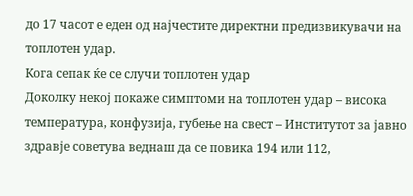до 17 часот е еден од најчестите директни предизвикувачи на топлотен удар.
Кога сепак ќе се случи топлотен удар
Доколку некој покаже симптоми на топлотен удар – висока температура, конфузија, губење на свест – Институтот за јавно здравје советува веднаш да се повика 194 или 112,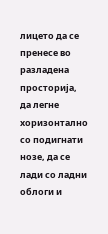лицето да се пренесе во разладена просторија, да легне хоризонтално со подигнати нозе, да се лади со ладни облоги и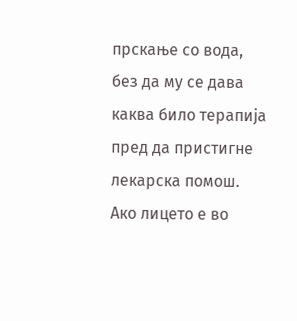прскање со вода, без да му се дава каква било терапија пред да пристигне лекарска помош. Ако лицето е во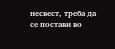несвест, треба да се постави во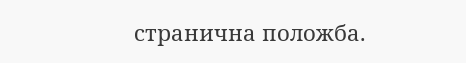странична положба.